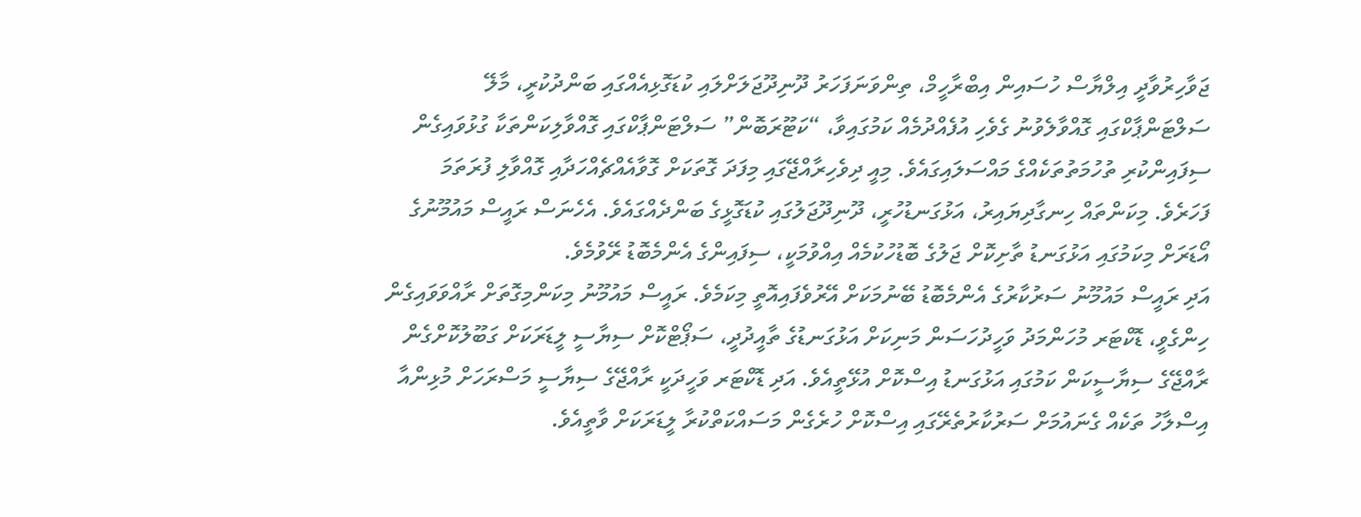ޖަވާހިރުވާދީ އިލްޔާސް ހުސައިން އިބްރާހީމް، ތިންވަނަފަހަރު ދޫނިދޫޖަލަށްލައި ކުޑަގޮޅިއެއްގައި ބަންދުކުރީ، މާލޭ ސަލްޓަންޕާކްގައި ގޮއްވާލެވުނު ގެވެހި އުފެއްދުމެއް ކަމުގައިވާ، “ކަޓޫރަބޮން” ސަލްޓަންޕާކްގައި ގޮއްވާލިކަންތަކާ ގުޅުވައިގެން ސިފައިންކުރި ތުހުމަތުތަކެއްގެ މައްސަލައިގައެވެ. މިއީ ދިވެހިރާއްޖޭގައި މިފަދަ ގޮތަކަށް ގޮވާއެއްޗެއްހަދާއި ގޮއްވާލި ފުރަތަމަ ފަހަރެވެ. މިކަންތައް ހިނގާދިޔައިރު، އަޅުގަނޑުހުރީ، ދޫނިދޫޖަލުގައި ކުޑަގޮޅީގެ ބަންދެއްގައެވެ. އެހެނަސް ރައީސް މައުމޫނުގެ އޯޑަރަށް މިކަމުގައި އަޅުގަނޑު ތާށިކޮށް ޖަލުގެ ބޮޑުހުކުމެއް އިއްވުމަކީ، ސިފައިންގެ އެންމެބޮޑު ރޭވުމެވެ.
އަދި ރައީސް މައުމޫނު ސަރުކާރުގެ އެންމެބޮޑު ބޭނުމަކަށް އޭރުވެފައިއޮތީ މިކަމެވެ. ރައީސް މައުމޫނު މިކަންމިގޮތަށް ރާއްވަވައިގެން ހިންގެވީ، ޑޮކްޓަރ މުހަންމަދު ވަހީދުހަސަން މަނިކަށް އަޅުގަނޑުގެ ތާއީދުދީ، ސަޕޯޓްކޮށް ސިޔާސީ ލީޑަރަކަށް ގަބޫލުކޮށްގެން ރާއްޖޭގެ ސިޔާސީކަން ކަމުގައި އަޅުގަނޑު އިސްކޮށް އުޅޭތީއެވެ. އަދި ޑޮކްޓަރ ވަހީދަކީ ރާއްޖޭގެ ސިޔާސީ މަސްރަހަށް މުޅިންއާ އިސްލާހު ތަކެއް ގެނައުމަށް ސަރުކާރުތެރޭގައި އިސްކޮށް ހުރެގެން މަސައްކަތްކުރާ ލީޑަރަކަށް ވާތީއެވެ.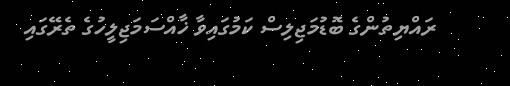ރައްޔިތުންގެ ބޮޑުމަޖިލިސް ކަމުގައިވާ ޚާއްސަމަޖިލީހުގެ ތެރޭގައި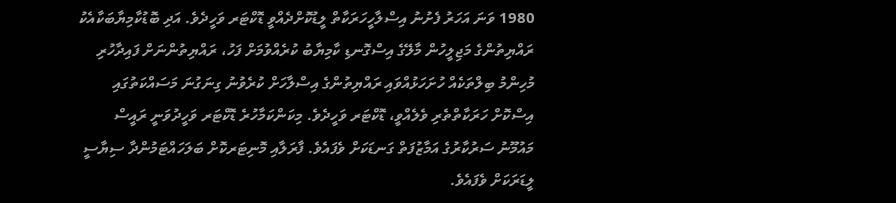1980 ވަނަ އަހަރު ފެށުނު އިސްލާހީހަރަކާތް ލީޑުކޮށްދެއްވީ ޑޮކްޓަރ ވަހީދެވެ. އަދި ބޮޑުކާމިޔާބަކާއެކު ރައްޔިތުންގެ މަޖިލީހުން މާލޭގެ އިސްގޮނޑި ކާމިޔާބު ކުރެއްވުމަށް ފަހު، ރައްޔިތުންނަށް ފައިދާހުރި މުހިންމު ބިލްތަކެއް ހުށަހަޅުއްވައި ރައްޔިތުންގެ އިސްލާހަށް ކުރެވުނު ގިނަގުނަ މަސައްކަތުގައި އިސްކޮށް ހަރަކާތްތެރި ވެލެއްވީ، ޑޮކްޓަރ ވަހީދެވެ. މިކަންކަމާހުރެ ޑޮކްޓަރ ވަހީދުވަނީ ރައީސް މައުމޫނު ސަރުކާރުގެ އަމާޒުފަތް ގަނޑަކަށް ވެފައެވެ. ފާރަލާއި މޮނިޓަރކޮށް ބަލަހައްޓަމުންދާ ސިޔާސީ ލީޑަރަކަށް ވެފައެވެ.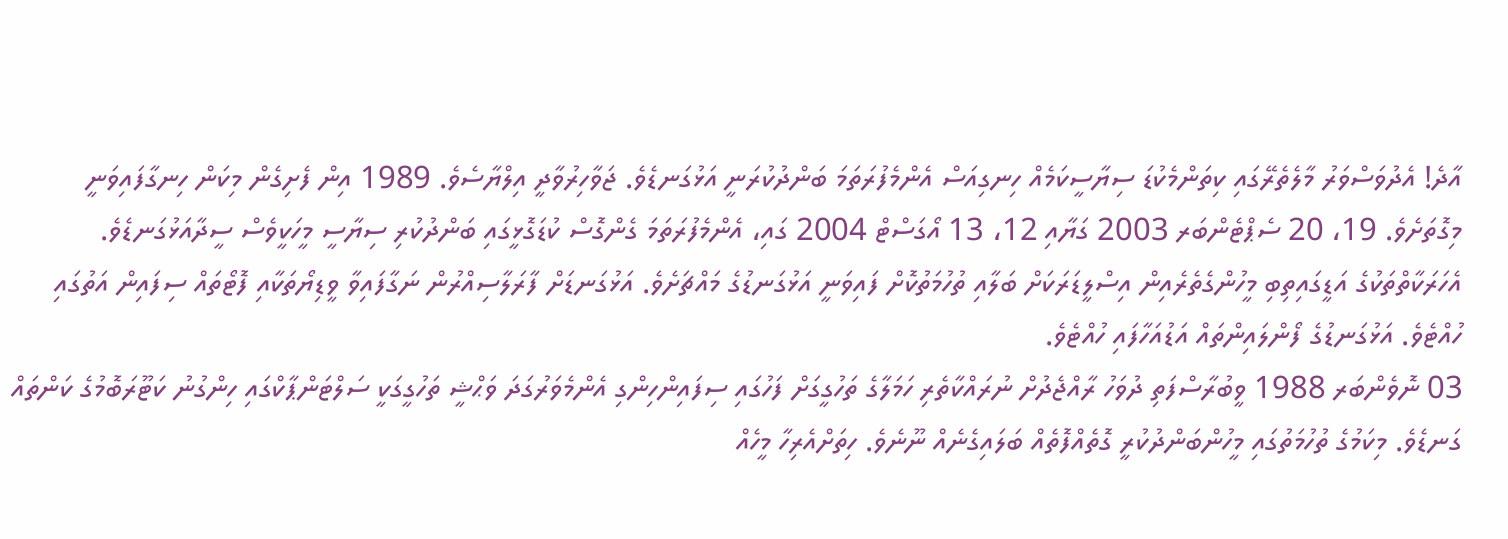އާދެ! އެދުވަސްވަރު މާލެތެރޭގައި ކިތަންމެކުޑަ ސިޔާސީކަމެއް ހިނގިއަސް އެންމެފުރަތަމަ ބަންދުކުރަނީ އަޅުގަނޑެވެ. ޖަވާހިރުވާދީ އިލްޔާސެވެ. 1989 އިން ފެށިގެން މިކަން ހިނގާފައިވަނީ މިގޮތަށެވެ. 19، 20 ސެޕްޓެންބަރ 2003 ގަޔާއި 12، 13 އޯގަސްޓް 2004 ގައި، އެންމެފުރަތަމަ ގެންގޮސް ކުޑަގޮޅީގައި ބަންދުކުރި ސިޔާސީ މީހަކީވެސް ސީދާއަޅުގަނޑެވެ. އެހަރަކާތްތަކުގެ އަޑީގައިތިބި މީހުންގެތެރެއިން އިސްލީޑަރަކަށް ބަލާއި ތުހުމަތުކޮށް ފައިވަނީ އަޅުގަނޑުގެ މައްޗަށެވެ. އަޅުގަނޑަށް ފާރަލާސިއްރުން ނަގާފައިވާ ވީޑިޔޯތަކާއި ފޮޓޯތައް ސިފައިން އަތުގައި ހުއްޓެވެ. އަޅުގަނޑުގެ ފޯންލައިންތައް އަޑުއަހާފައި ހުއްޓެވެ.
03 ނޮވެންބަރ 1988 ވީބުރާސްފަތި ދުވަހު ރާއްޖެދުށް ނުރައްކާތެރި ހަމަލާގެ ތަހުގީގަށް ފަހުގައި ސިފައިންހިންގި އެންމެވަރުގަދަ ވަޙްޝީ ތަހުގީގަކީ ސަލްޓަންޕާކްގައި ހިންގުނު ކަޓޫރަބޮމުގެ ކަންތައް ގަނޑެވެ. މިކަމުގެ ތުހުމަތުގައި މީހުންބަންދުކުރީ ގޮތެއްފޮތެއް ބަލައިގެނެއް ނޫނެވެ. ހިތަށްއެރިހާ މީހެއް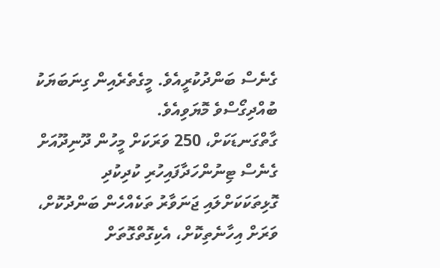ގެނެސް ބަންދުކުރީއެވެ. މީގެތެރެއިން ގިނަބަޔަކު ބުއްދިގޯސްވެ މޮޔަވިއެވެ.
ގާތްގަނޑަކަށް، 250 ވަރަކަށް މީހުން ދޫނިދޫއަށް ގެނެސް ޓިނުންހަދާފައިހުރި ކުދިކުދި ގޮޅިތަކަކަށްލައި ޖަނަވާރު ތަކެއްހެން ބަންދުކޮށް، ވަރަށް އިހާނެތިކޮށް، އެކިގޮތްގޮތަށް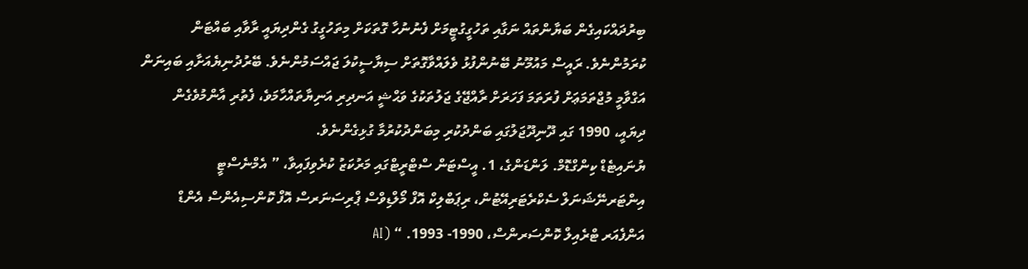ބިރުދައްކައިގެން ބަޔާންތައް ނަގާއި ތަހުގީގުޓީމަށް ފެނުނުހާ ގޮތަކަށް މިތަހުގީގު ގެންދިޔައީ ރާވާއި ބައްޓަން ކުރަމުންނެވެ. ރައީސް މައުމޫނު ބޭނުންފުޅު ވެލައްވާގޮތަށް ސިޔާސީކުލަ ޖައްސަމުންނެވެ. ބޭރުދުނިޔެއަށާއި ބައިނަން އަގްވާމީ މުޖްތަމަޢަށް ފުރަތަމަ ފަހަރަށް ރާއްޖޭގެ ޖަލުތަކުގެ ވަޙްޝީ އަނދިރި އަނިޔާތައްހާމަވެ، ފެތުރި އާންމުވެގެން ދިޔައީ، 1990 ގައި ދޫނިދޫޖަލުގައި ބަންދުކުރި މިބަންދުކުރުމާ ގުޅިގެންނެވެ.
ޔުނައިޓެޑް ކިންގްޑޮމް. ލަންޑަންގެ، 1. އީސްޓަން ސްޓްރީޓްގައި މަރުކަޒު ކުރެވިފައިވާ، ” އެމްނެސްޓީ އިންޓަރނޭޝަނަލް ސެކްރެޓަރިއޭޓުން، ރިޕަބްލިކް އޮފް މޯލްޑިވްސް ޕްރިސަނަރސް އޮފް ކޮންސިއެންސް އެންޑް އަންފެއަރ ޓްރެއިލް ކޮންސަރންސް، 1990- 1993. “ (AI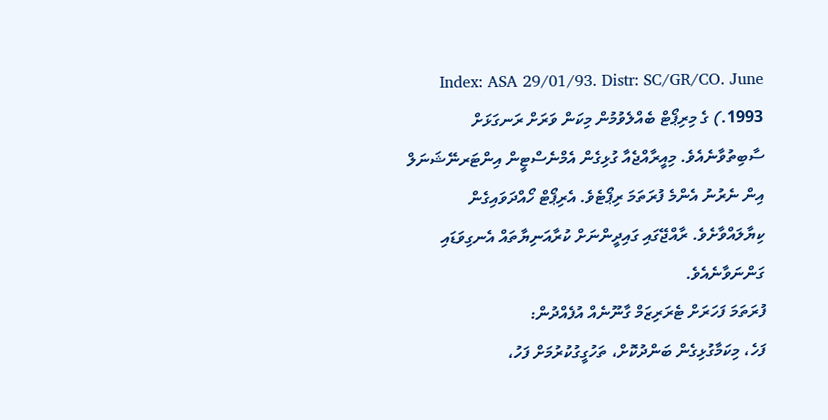Index: ASA 29/01/93. Distr: SC/GR/CO. June 1993.) ގެ މިރިޕޯޓް ބެއްލެވުމުން މިކަން ވަރަށް ރަނގަޅަށް ސާބިތުވާނެއެވެ. މިއީރާއްޖެއާ ގުޅިގެން އެމްނެސްޓީން އިންޓަރނޭޝަނަލް އިން ނެރުނު އެންމެ ފުރަތަމަ ރިޕޯޓެވެ. އެރިޕޯޓް ހޯއްދަވައިގެން ކިޔާލައްވާށެވެ. ރާއްޖޭގައި ގައިދީންނަށް ކުރާއަނިޔާތައް އެނގިވަޑައި ގަންނަވާނެއެވެ.
ފުރަތަމަ ފަހަރަށް ޓެރަރިޒަމް ގާނޫނެއް އުފެއްދުން:
ފަހެ، މިކަމާގުޅިގެން ބަންދުކޮށް، ތަހުގީގުކުރުމަށް ފަހު،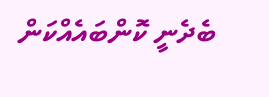ބެދެނީ ކޮންބައެއްކަން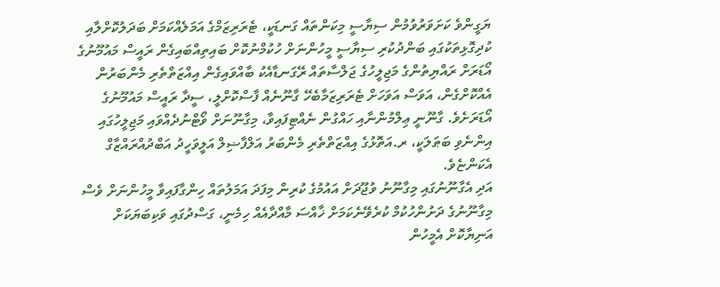ޔަގީންވެ ކަށަވަރުވުމުން ސިޔާސީ މިކަންތައް ގަނޑަކީ، ޓެރަރިޒަމްގެ އަމަލެއްކަމަށް ބަދަލުކޮށްލާއި ކުދިގޮޅިތަކުގައި ބަންދުކުރި ސިޔާސީ މީހުންނަށް ހުކުމްނުކޮށް ބައިތިއްބައިގެން ރައީސް މައުމޫނުގެ އޯޑަރަށް ރައްޔިތުންގެ މަޖިލީހުގެ ޖަލްސާތައް ރޭގަނޑާއެކު ބާއްވައިގެން އިއްޒަތްތެރި މެންބަރުން އެއްކޮށްގެން، އަވަސް އަވަހަށް ޓެރަރިޒަމާބެހޭ ގާނޫނެއް ފާސްކޮށްލީ، ސީދާ ރައީސް މައުމޫނުގެ އޯޑަރަށެވެ. ގާނޫނީ ޢިލްމުންނާއި ހައްގުން ނެއްޓިފައިވާ، މިގާނޫނަށް ވޯޓްނުދެއްވައި މަޖިލީހުގައި އިންނެވި ބަޠަލަކީ، ރ.އަތޮޅުގެ އިއްޒަތްތެރި މެންބަރު އަލްފާޟިލް އަލީވަހީދު އަބްދުއްރައްޒާގް އެކަންޏެވެ.
އަދި އެގާނޫނުގައި މިގާނޫނު ވުޖޫދަށް އައުމުގެ ކުރިން މިފަދަ އަމަލުތައް ހިންގާފައިވާ މީހުންނަށް ވެސް މިގާނޫނުގެ ދަށުންހުކުމް ކުރެވޭނެކަމަށް ޚާއްސަ މާއްދާއެއް ހިމެނީ، ގަސްދުގައި ވަކިބަޔަކަށް އަނިޔާކޮށް އެމީހުން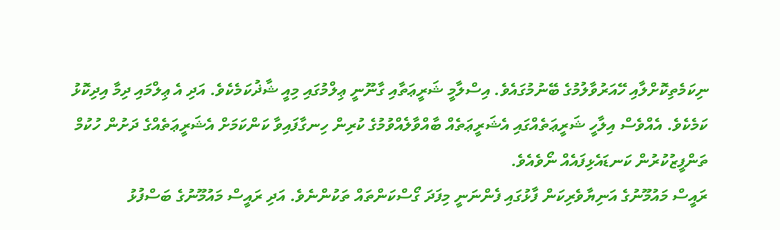ނިކަމެތިކޮށްލާއި ހޭއަރުވާލުމުގެ ބޭނުމުގައެވެ. އިސްލާމީ ޝަރީޢަތާއި ގާނޫނީ ޢިލްމުގައި މިއީ ޝާޛުކަމެކެވެ. އަދި އެ ޢިލްމައި ދިމާ އިދިކޮޅު ކަމެކެވެ. އެއްވެސް އިލާހީ ޝަރީޢަތެއްގައި އެޝަރީޢަތެއް ބާއްވާލެއްވުމުގެ ކުރިން ހިނގާފައިވާ ކަންކަމަށް އެޝަރީޢަތެއްގެ ދަށުން ހުކުމް ތަންފީޒުކުރުން ކަނޑައެޅިފައެއް ނޯވެއެވެ.
ރައީސް މައުމޫނުގެ އަނިޔާވެރިކަން ފާޅުގައި ފެންނަނީ މިފަދަ ގޯސްކަންތައް ތަކުންނެވެ. އަދި ރައީސް މައުމޫނުގެ ބަސްފުޅު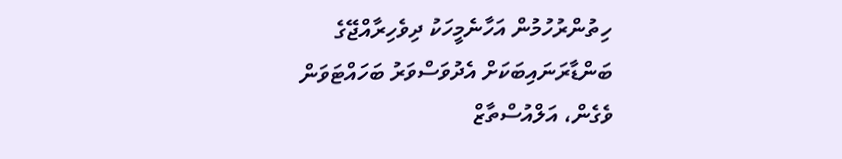ހިތުންރުހުމުން އަހާނެމީހަކު ދިވެހިރާއްޖޭގެ ބަންޑާރަނައިބަކަށް އެދުވަސްވަރު ބަހައްޓަވަން ވެގެން، އަލްއުސްތާޒް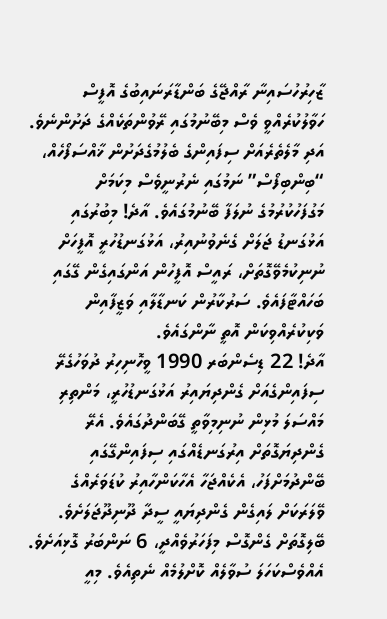ޒާހިރުހުސައިނާ ރާއްޖޭގެ ބަންޑާރަނައިބުގެ އޮފީސް ހަވާލުކުރެއްވީ ވެސް މިބޭނުމުގައި ރޭވުންތަކެއްގެ ދަށުންނެވެ.
އަދި މާލެތެރެއަށް ސިފައިންގެ ބެލުމުގެދަށުން ޚާއްސަފޯހެއް، “ބިންބިފޯސް” ނަމުގައި ނެރުނީވެސް މިކަމަށް މަގުފަހުކުރުމުގެ ނުލަފާ ބޭނުމުގައެވެ. އާދެ! މިބުރުގައި އަޅުގަނޑު ޖަލަށް ގެނެވުނުއިރު، އަޅުގަނޑުހުރީ އޮފީހަށް ނުނިކުމެވޭގޮތަށް، ރައީސް އޮފީހުން އަންގައިގެން ގޭގައި ބަހައްޓާފައެވެ. ސަރުކާރުން ކަނޑާލާއި ވަޒީފާއިން ވަކިކުރެއްވިކަން އޮތީ ނާންގައެވެ.
އާދެ! 22 ޑިސެންބަރ 1990 ވީހޮނިހިރު ދުވަހުގެރޭ ސިފައިންގެއަށް ގެންދިޔައިރު އަޅުގަނޑުހުރީ، މަންތިރި މައްސަލަ މުޅިން ނުނިމިވާތީ ގޭބަންދުގައެވެ. އެރޭ ގެންދިޔަގޮތަށް އިރުގަނޑެއްގައި ސިފައިންގޭގައި ބޭންދުމަށްފަހު، އެކެއްޖަހާ އެހާކަންހާއިރު ކުޑަވަރެއްގެ ވޭލަރަކަށް ލައިގެން ގެންދިޔައީ ސީދާ ދޫނިދޫޖަލަށެވެ. ބޭލިގޮތަށް ގެންގޮސް މިފަހަރުވެއްދީ، 6 ނަންބަރު ގޮޅިއަށެވެ. އެއްވެސްކަހަލަ ސުވާލެއް ކޮށްލުމެއް ނެތިއެވެ. މިއީ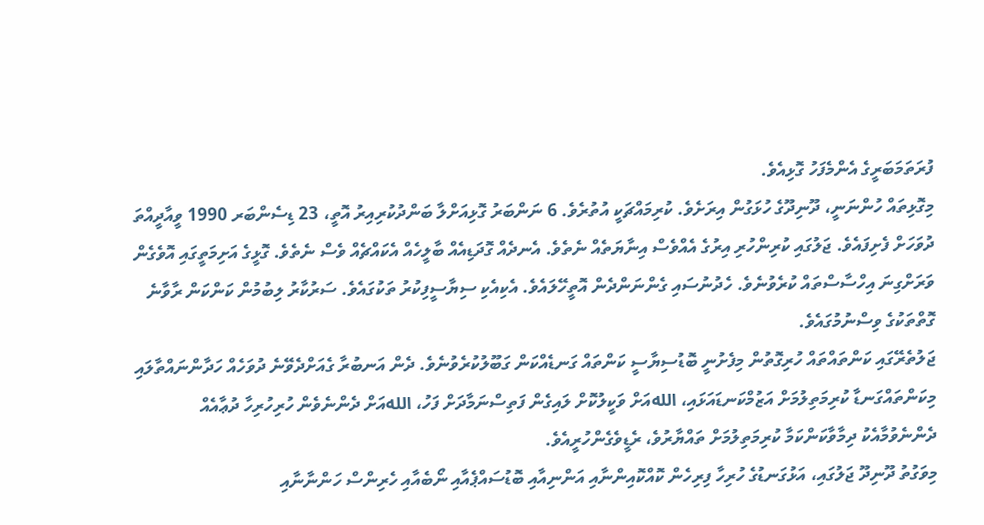ފުރަތަމަބަރީގެ އެންމެފަހު ގޮޅިއެވެ.
މިގޮޅިތައް ހުންނަނީ، ދޫނިދޫގެ ހުޅަގުން އިރަށެވެ. ކުރިމައްޗަކީ އުތުރެވެ. 6 ނަންބަރު ގޮޅިއަށްލާ ބަންދުކުރިއިރު އޮތީ، 23 ޑިސެންބަރ 1990 ވީއާދީއްތަ ދުވަހަށް ފެށިފައެވެ. ޖަލުގައި ކުރިންހުރި އިރުގެ އެއްވެސް އިނާޔަތެއް ނެތެވެ. އެނދެއް ގޮދަޑިއެއް ބާލީހެއް އެކައްޗެއް ވެސް ނެތެވެ. ގޮޅީގެ އަށިމަތީގައި އޮވެގެން ވަރަށްގިނަ އިހްސާސްތައް ކުރެވުނެވެ. ހެދުނުސައި ގެންނަންދެން އޮތީހޭލައެވެ. އެކިއެކި ސިޔާސީފިކުރު ތަކުގައެވެ. ސަރުކާރު ލިބުމުން ކަންކަން ރާވާނެ ގޮތްތަކުގެ ވިސްނުމުގައެވެ.
ޖަލުތެރޭގައި ކަންތައްތައް ހުރިގޮތުން މިފެށުނީ ބޮޑުސިޔާސީ ކަންތައް ގަނޑެއްކަން ގަބޫލުކުރެވުނެވެ. ދެން އަނބުރާ ގެއަށްދެވޭނެ ދުވަހެއް ހަދާންނައްތާލައި މިކަންތައްގަނޑާ ކުރިމަތިލުމަށް އަޒުމްކަނޑައަޅައި، اللهއަށް ވަކީލުކޮށް ލައިގެން ފަތިސްނަމާދަށް ފަހު، اللهއަށް ދެންނެވެން ހުރިހުރިހާ ދުޢާއެއް ދެންނެވުމާއެކު ދިމާވާކަންކަމާ ކުރިމަތިލުމަށް ތައްޔާރުވެ، ރެޑީވެގެންހުރީއެވެ.
މިވަގުތު ދޫނިދޫ ޖަލުގައި، އަޅުގަނޑުގެ ހުރިހާ ފިރިހެން ކޮއްކޮއިންނާއި އަންނިއާއި ބޮޑުސައްޕެއާއި ނޯބެއާއި ހެރިންސް ހަންނާނާއި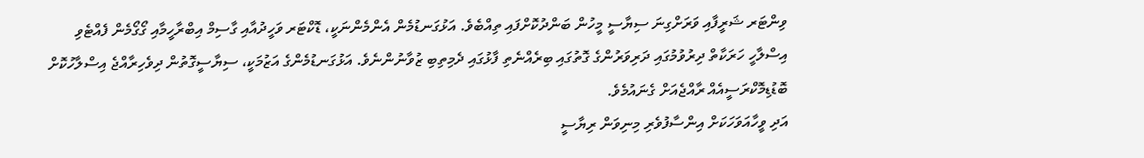ވިންޓަރ ޝަރީފާއި ވަރަށްގިނަ ސިޔާސީ މީހުން ބަންދުކޮށްފައި ތިއްބެވެ. އަޅުގަނޑުމެން އެންމެންނަކީ، ޑޮކްޓަރ ވަހީދުއާއި ގާސިމް އިބްރާހީމާއި ގޯގޯމެން ފެއްޓެވި އިސްލާހީ ހަރަކާތް ދިރުވުމުގައި ދަރިވަރުންގެ ގޮތުގައި ބިރެއްނެތި ފާޅުގައި ދެމިތިބި ޒުވާނުންނެވެ. އަޅުގަނޑުމެންގެ އަޒުމަކީ، ސިޔާސީގޮތުން ދިވެހިރާއްޖެ އިސްލާހުކޮށް ބޮޑުޑިމޮކްރަސީއެއް ރާއްޖެއަށް ގެނައުމެވެ.
އަދި ވީހާއަވަހަކަށް އިންސާފުވެރި މިނިވަން ރިޔާސީ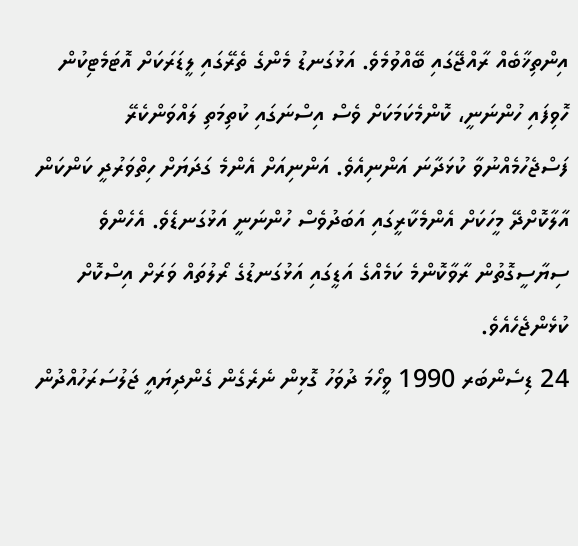އިންތިޚާބެއް ރާއްޖޭގައި ބޭއްވުމެވެ. އަޅުގަނޑު މެންގެ ތެރޭގައި ލީޑަރަކަށް އޮޓަމެޓިކުން ހޮވިފައި ހުންނަނީ، ކޮންމެކަމަކަށް ވެސް އިސްނަގައި ކުތިމަތި ލައްވަންކެރޭ ފަސްޖެހުމެއްނުވާ ކުޅަދާނަ އަންނިއެވެ. އަންނިއަށް އެންމެ ގަދަޔަށް ހިތްވަރުދީ ކަންކަން އާލާކޮށްދޭ މީހަކަށް އެންމެކާރީގައި އަބަދުވެސް ހުންނަނީ އަޅުގަނޑެވެ. އެހެންވެ ސިޔާސީގޮތުން ރާވާކޮންމެ ކަމެއްގެ އަޑީގައި އަޅުގަނޑުގެ ރޯލުތައް ވަރަށް އިސްކޮށް ކުޅެންޖެހެއެވެ.
24 ޑިސެންބަރ 1990 ވީހޯމަ ދުވަހު ގޮޅިން ނެރެގެން ގެންދިޔައީ ޖަލުސަރަހުއްދުން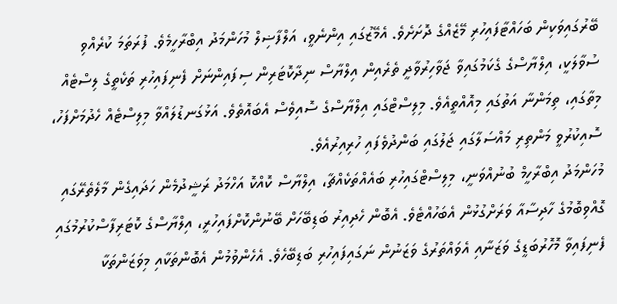ބޭރުގައިވަކިން ބަހައްޓާފައިހުރި މޭޒެއްގެ ދޮށަށެވެ. އެމޭޒުގައި އިންނެވީ، އަލްފާޟިލް މުހަންމަދު އިބްރާހީމެވެ. ފުރަތަމަ ކުރެއްވި ސުވާލަކީ، އިލްޔާސްގެ ގެކަމުގައިވާ ޖަވާހިރުވާދީ ތެރެއިން އިލްޔާސް ނިދާކޮޓަރިން ސިފައިންނަށް ފެނިފައިހުރި ތަކެތީގެ ލިސްޓެއް މިތާގައި، ތިމަންނާ އަތުގައި މިއޮއްތީއެވެ. މިލިސްޓްގައި އިލްޔާސްގެ ސޮއިވެސް އެބައޮތެވެ. އަޅުގަނޑުލައްވާ މިލިސްޓެއް ހެދުމަށްފަހު، ސޮއިކުރުވީ މަންތިރި މައްސަލާގައި ޖަލުގައި ބަންދުވެފައި ހުރިއިރުއެވެ.
މުހަންމަދު އިބްރާހީމް ބުނުއްވަނީ، މިލިސްޓްގައިހުރި ބައެއްތަކެއްޗާ، އިލްޔާސް ކޮއްކޮ އަހްމަދު ރަޝީދުމެން ހަދައިގެން މާލެތެރޭގައި ގޮއްވިބޮމުގެ ހާދިސާއާ ވަރަށްގުޅުން އެބަހުއްޓެވެ. އެބޮން ހެދިއިރު ބަޑިބޭހަށް ބޭނުންކޮށްފައިހުރީ، އިލްޔާސްގެ ކޮޓަރިފާސްކުރުމުގައި ފެނިފައިވާ މޮހޮރުބަޑީގެ ވަޒަނާއި އެވައްތަރުގެ ވަޒަނުން ނަގައިފައިހުރި ބަޑިބޭހެވެ. އެހެންވުމުން އެބޮންތަކާއި މިވަޒަންތަކާ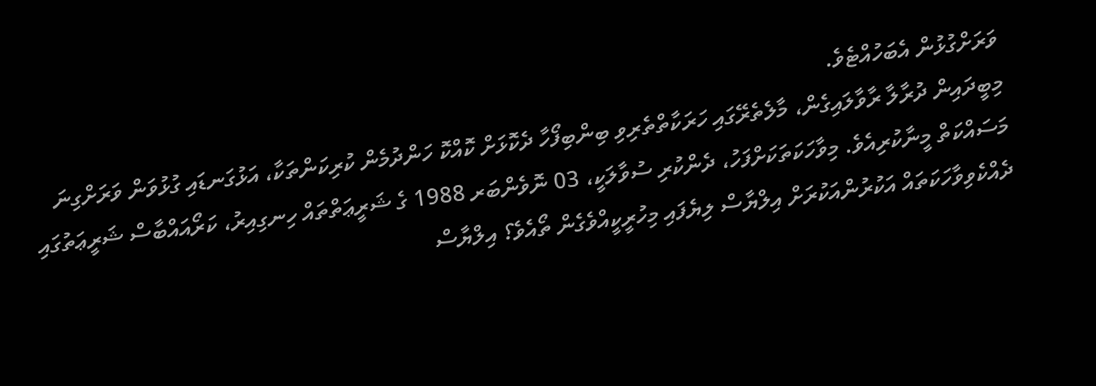ވަރަށްގުޅުން އެބަހުއްޓެވެ.
މިބީދައިން ދުރާލާ ރާވާލައިގެން، މާލެތެރޭގައި ހަރަކާތްތެރިވި ބިންބިފޯހާ ދެކޮޅަށް ކޮއްކޮ ހަންދުމެން ކުރިކަންތަކާ، އަޅުގަނޑައި ގުޅުވަން ވަރަށްގިނަ މަސައްކަތް މީނާކުރިއެވެ. މިވާހަކަތަކަށްފަހު، ދެންކުރި ސުވާލަކީ، 03 ނޮވެންބަރ 1988 ގެ ޝަރީޢަތްތައް ހިނގިއިރު، ކަރޯއައްބާސް ޝަރީޢަތުގައި ދެއްކެވިވާހަކަތައް އަކުރުންއަކުރަށް އިލްޔާސް ލިޔެފައި މިހުރީކީއްވެގެން ތޯއެވެ؟ އިލްޔާސް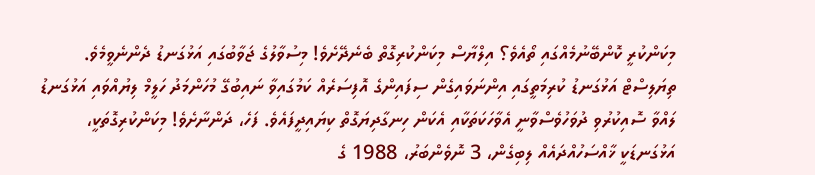މިކަންކުރީ ކޮންބޭނުމެއްގައި ތޯއެވެ؟ އިލްޔާސް މިކަންކުރިގޮތް ބެނެދޭށެވެ! މިސުވާލުގެ ޖަވާބުގައި އަޅުގަނޑު ދެންނެވީމެވެ.
ތިޔަލިސްޓް އަޅުގަނޑު ކުރިމަތީގައި އިންނަވައިގެން ސިފައިންގެ އޮފިސަރެއް ކަމުގައިވާ ނައިބުގޭ މުހަންމަދު ހަލީމް ލިޔުއްވައި އަޅުގަނޑު ލައްވާ ސޮއިކުރުވި ދުވަހުވެސްވާނީ އެވާހަކަތަކާއި އެކަން ހިނގާދިޔަގޮތް ކިޔައިދީފައެވެ. ފަހެ، ދަންނާށެވެ! މިކަންކުރިގޮތަކީ، އަޅުގަނޑަކީ ޚާއްސަހުއްދައެއް ލިބިގެން، 3 ނޮވެންބަރު، 1988 ގެ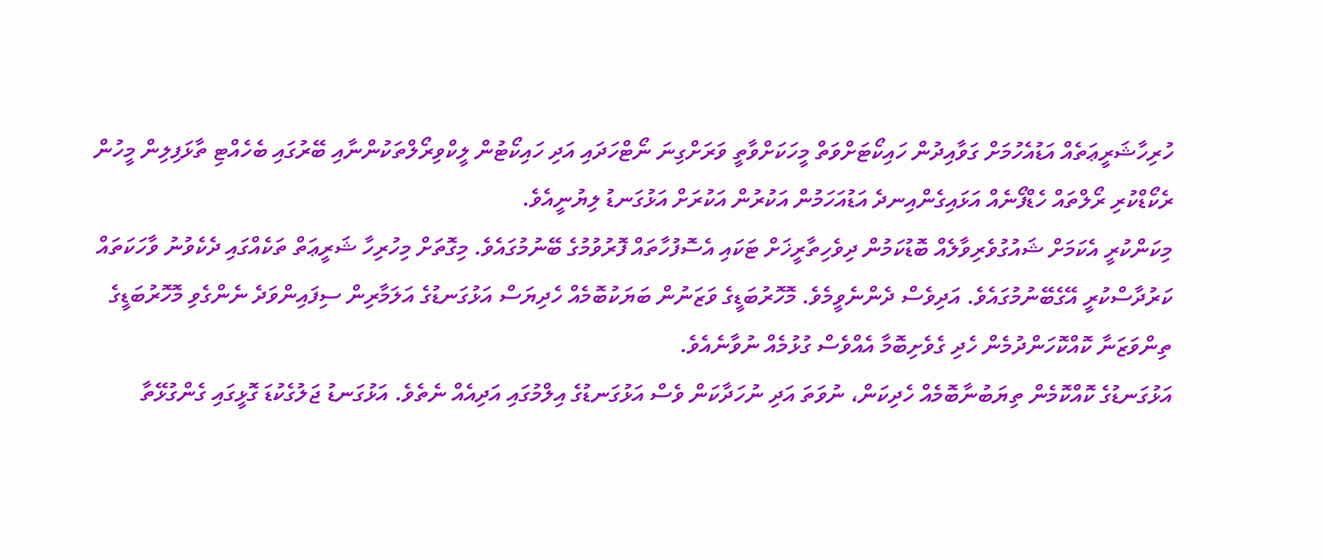ހުރިހާޝަރީޢަތެއް އަޑުއެހުމަށް ގަވާއިދުން ހައިކޯޓަށްވަތް މީހަކަށްވާތީ ވަރަށްގިނަ ނޯޓްހަދައި އަދި ހައިކޯޓުން ލީކްވިރޯލްތަކުންނާއި ބޭރުގައި ބެހެއްޓި ތާޅަފިލިން މީހުން ރެކޯޑްކުރި ރޯލްތައް ހެޑްފޯނެއް އަޅައިގެންއިނދެ އަޑުއަހަމުން އަކުރުން އަކުރަށް އަޅުގަނޑު ލިޔުނީއެވެ.
މިކަންކުރީ އެކަމަށް ޝައުގުވެރިވާލެއް ބޮޑުކަމުން ދިވެހިތާރީޚަށް ޓަކައި އެސޮފުހާތައް ފޮރުވުމުގެ ބޭނުމުގައެވެ. މިގޮތަށް މިހުރިހާ ޝަރީޢަތް ތަކެއްގައި ދެކެވުނު ވާހަކަތައް ކަރުދާސްކުރީ އޭގެބޭނުމުގައެވެ. އަދިވެސް ދެންނެވީމެވެ. މޮހޮރުބަޑީގެ ވަޒަނުން ބަޔަކުބޮމެއް ހެދިޔަސް އަޅުގަނޑުގެ އަލަމާރިން ސިފައިންވަދެ ނެންގެވި މޮހޮރުބަޑީގެ ތިންވަޒަނާ ކޮއްކޮހަންދުމެން ހެދި ގެވެށިބޮމާ އެއްވެސް ގުޅުމެއް ނުވާނެއެވެ.
އަޅުގަނޑުގެ ކޮއްކޮމެން ތިޔަބުނާބޮމެއް ހެދިކަން، ނުވަތަ އަދި ނުހަދާކަން ވެސް އަޅުގަނޑުގެ އިލްމުގައި އަދިއެއް ނެތެވެ. އަޅުގަނޑު ޖަލުގެކުޑަ ގޮޅީގައި ގެންގުޅޭތާ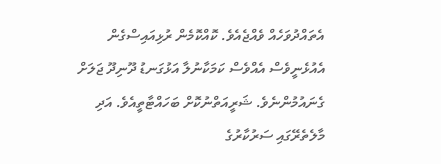އެތައްދުވަހެއް ވެއްޖެއެވެ. ކޮއްކޮމެން ރުޅިއައިސްގެން އެއުޅެނީވެސް އެއްވެސް ކަމަކާނުލާ އަޅުގަނޑު ދޫނިދޫ ޖަލަށް ގެނައުމުންނެވެ. ޝަރީއަތްނުކޮށް ބަހައްޓާތީއެވެ. އަދި މާލެތެރޭގައި ސަރުކާރުގެ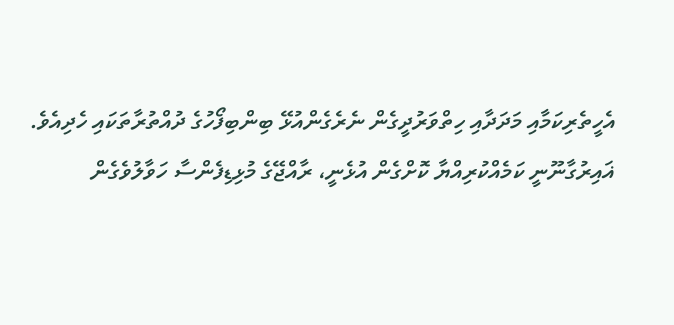އެހީތެރިކަމާއި މަދަދާއި ހިތްވަރުދީގެން ނެރެގެންއުޅޭ ބިންބިފޯހުގެ ދުއްތުރާތަކައި ހެދިއެވެ.
ޣައިރުގާނޫނީ ކަމެއްކުރިއްޔާ ކޮށްގެން އުޅެނީ، ރާއްޖޭގެ މުޅިޑިފެންސާ ހަވާލުވެގެން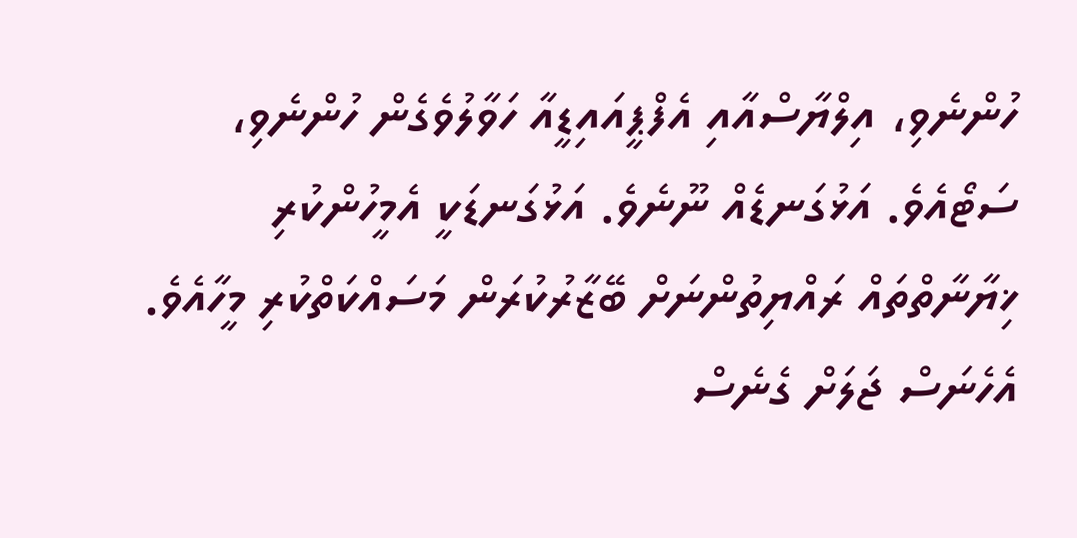ހުންނެވި، އިލްޔާސްއާއި އެފްޕީއައިޑީއާ ހަވާލުވެގެން ހުންނެވި، ސަޓޯއެވެ. އަޅުގަނޑެއް ނޫނެވެ. އަޅުގަނޑަކީ އެމީހުންކުރި ޚިޔާނާތްތައް ރައްޔިތުންނަށް ބޭޒާރުކުރަން މަސައްކަތްކުރި މީހާއެވެ. އެހެނަސް ޖަލަށް ގެނެސް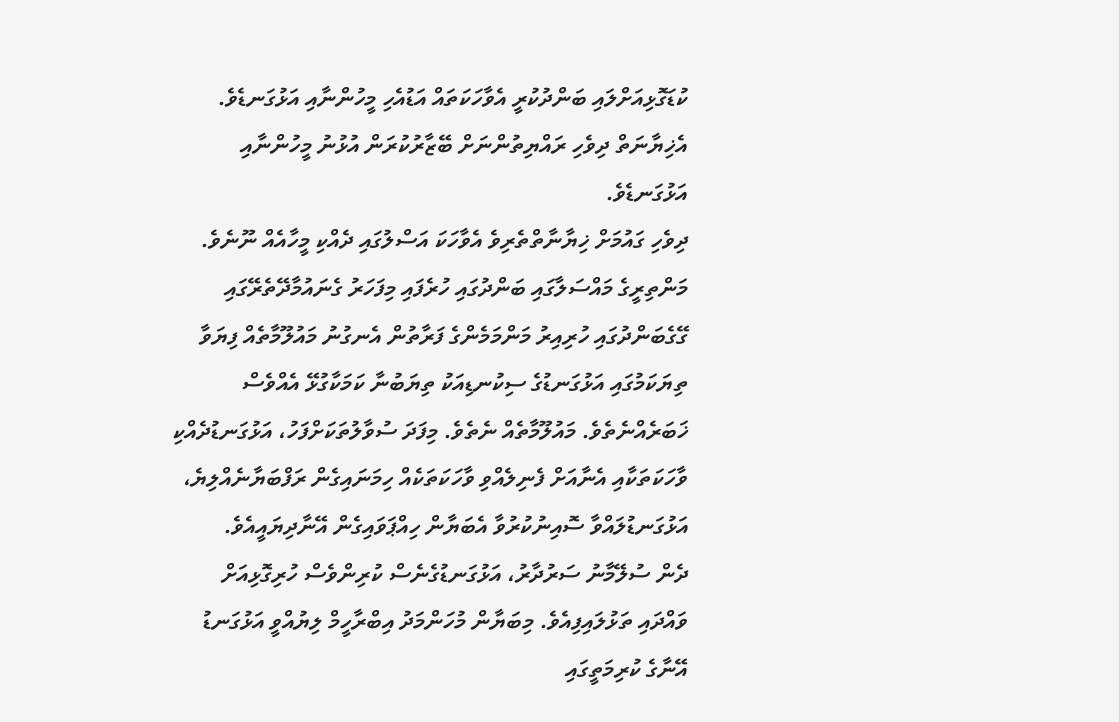ކުޑަގޮޅިއަށްލައި ބަންދުކުރީ އެވާހަކަތައް އަޑުއެހި މީހުންނާއި އަޅުގަނޑެވެ. އެޚިޔާނަތް ދިވެހި ރައްޔިތުންނަށް ބޭޒާރުކުރަން އުޅުނު މީހުންނާއި އަޅުގަނޑެވެ.
ދިވެހި ގައުމަށް ޚިޔާނާތްތެރިވެ އެވާހަކަ އަސްލުގައި ދެއްކި މީހާއެއް ނޫނެވެ. މަންތިރީގެ މައްސަލާގައި ބަންދުގައި ހުރެފައި މިފަހަރު ގެނައުމާދޭތެރޭގައި ގޭގެބަންދުގައި ހުރިއިރު މަންމަމެންގެ ފަރާތުން އެނގުނު މައުލޫމާތެއް ފިޔަވާ ތިޔަކަމުގައި އަޅުގަނޑުގެ ސިކުނޑިއަކު ތިޔަބުނާ ކަމަކާގުޅޭ އެއްވެސް ޚަބަރެއްނެތެވެ. މައުލޫމާތެއް ނެތެވެ. މިފަދަ ސުވާލުތަކަށްފަހު، އަޅުގަނޑުދެއްކި ވާހަކަތަކާއި އެނާއަށް ފެނިލެއްވި ވާހަކަތަކެއް ހިމަނައިގެން ރަފްބަޔާނެއްލިޔެ، އަޅުގަނޑުލައްވާ ސޮއިނުކުރުވާ އެބަޔާން ހިއްޕަވައިގެން އޭނާދިޔައީއެވެ.
ދެން ސުލޭމާނު ސަރުދާރު، އަޅުގަނޑުގެނެސް ކުރިންވެސް ހުރިގޮޅިއަށް ވައްދައި ތަޅުލައިފިއެވެ. މިބަޔާން މުހަންމަދު އިބްރާހީމް ލިޔުއްވީ އަޅުގަނޑު އޭނާގެ ކުރިމަތީގައި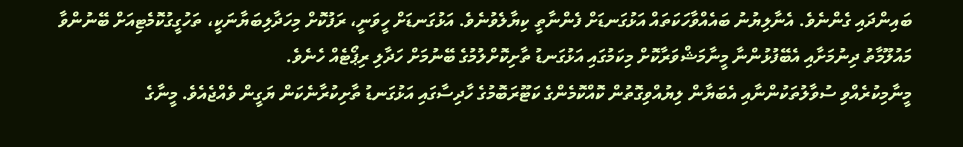ބައިންދައި ގެންނެވެ. އެނާލިޔުނު ބައެއްވާހަކަތައް އަޅުގަނޑަށް ފެންނާތީ ކިޔާލެވުނެވެ. އަޅުގަނޑަށް ހީވަނީ، ރަފުކޮށް މިހަދާލިބަޔާނަކީ، ތަހުގީގުކޮމެޓިއަށް ބޭނުންވާ މައުލޫމާތު ދިނުމަށާއި އެބޭފުޅުންނާ މީނާމަޝްވަރާކޮށް މިކަމުގައި އަޅުގަނޑު ތާށިކޮށްލުމުގެ ބޭނުމަށް ހަދާލި ރިޕޯޓެއް ހެނެވެ.
މީނާމިކުރެއްވި ސުވާލުތަކުންނާއި އެބަޔާން ލިޔުއްވިގޮތުން ކޮއްކޮމެންގެ ކަޓޫރަބޮމުގެ ހާދިސާގައި އަޅުގަނޑު ތާށިކުރާނެކަން ޔަގީން ވެއްޖެއެވެ. މީނާގެ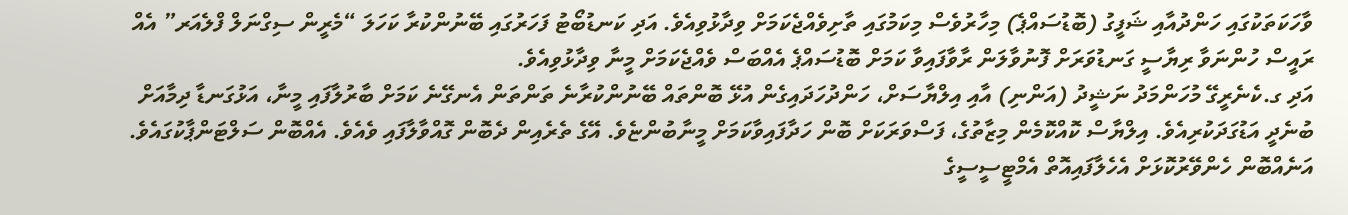ވާހަކަތަކުގައި ހަންދުއާއި ޝަފީގު (ބޮޑުސައްޕެ) މިހާރުވެސް މިކަމުގައި ތާށިވެއްޖެކަމަށް ވިދާޅުވިއެވެ. އަދި ކަނޑުބޯޓު ފަހަރުގައި ބޭނުންކުރާ ކަހަލަ “މެރީން ސިގްނަލް ފްލެއަރ” އެއް ރައީސް ހުންނަވާ ރިޔާސީ ގަނޑުވަރަށް ފޮނުވާލަން ރާވާފައިވާ ކަމަށް ބޮޑުސައްޕެ އެއްބަސް ވެއްޖެކަމަށް މީނާ ވިދާޅުވިއެވެ.
އަދި ގ.ކެނެރީގޭ މުހަންމަދު ނަޝީދު (އަންނި) އާއި އިލްޔާސަށް، ހަންދުހަދައިގެން އުޅޭ ބޮންތައް ބޭނުންކުރާނެ ތަންތަން އެނގޭނެ ކަމަށް ބާރުލާފައި މީނާ، އަޅުގަނޑާ ދިމާއަށް ބުނެދީ އަޑުގަދަކުރިއެވެ. އިލްޔާސް ކޮއްކޮމެން މިޒާތުގެ، ފަސްވަރަކަށް ބޮން ހަދާފައިވާކަމަށް މީނާބުންޏެވެ. އޭގެ ތެރެއިން ދެބޮން ގޮއްވާލާފައި ވެއެވެ. އެއްބޮން ސަލްޓަންޕާކުގައެވެ. އަނެއްބޮން ހެންވޭރުކޮޅަށް އެހެލާފައިއޮތް އެމްޓީސީސީގެ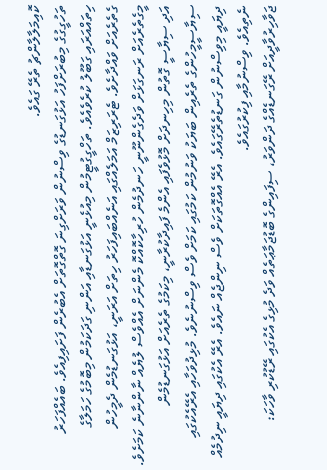ކޮއިމަލާލާންޗު ތެރޭ ގައެވެ.
ތަހުގީގުގެ މިބުރަށްފަހު އަޅުގަނޑުގެ ވިސްނުން ވަރަށްގިނަ ގޮތްގޮތަށް އެބުރެން ފަށައިފިއެވެ. ބައެއްފަހަރު ހިތައްއަރައި ގަބޫލު ކުރެވެއެވެ. ތަހްގީގުޓީމުން މިއުޅެނީ އަޅުގަނޑާއި އަންނި ގަދަކަމުން މިބޮމުގެ ހަމަލާގެ ގެތެރެއަށް ވައްދާށެވެ. ޓެރަރިޒަމް އަމަލެއްގައި އަނެއްބައިފަހަރު ހިތަށް އަރަނީ، އަޅުގަނޑުމެން ދެމީހުން މީގެތެރެއަށް ރަނގަޅަށް ވަދެގެންނޫނީ ހަނދުމެން ހުރިހާކޮއްކޮ މެންނަށް އެއްވެސް ލުޔެއް ނާންނާނެ ކަމަށެވެ.
އަދި ސިޔާސީ ގޮތުން މިހިނދަށް މޮޅުވެފައި އެންމެ ފައިދާކުރާނީ، މިކަމުގެ ތެރެއަށް އަޅުގަނޑުމެން ސިޔާސީމީހުންގެ ތެރެއިން ބަޔަކު ވަނުމުން ކަމުގައި ކަމަށް ވެސް ވިސްނުނެވެ. މުޅިދުވަހާއި އެރޭއެކުގައި ދިޔައީ މިވިސްނުން ގަނޑުތެރޭގައެވެ. އެރޭ އެއްގޮތަކަށް ވެސް ނިންޖެއް ނައެވެ. އެރޭ އެކުގައި ދިޔައީ ނިދުމެއް ނެތިއެވެ. ވިސްނުމާއި ފިކުރުގައެވެ.
ޖަވާހިރުވާދީއަށް ރޭގަނޑެއްގެ ދަންވަރު، ސިފައިންގެ ބޮޑުޖަމާޢަތެއް ވަދެ މުޅިގެ އެކުގައި ރޭޑުކުރި ވާހަކަ: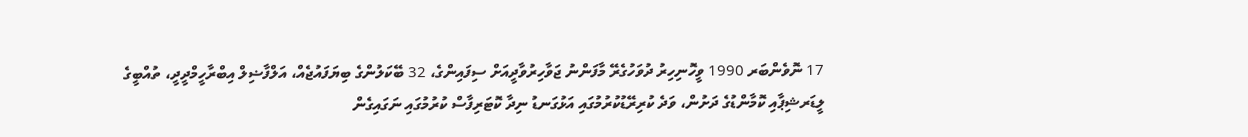17 ނޮވެންބަރ 1990 ވީހޮނިހިރު ދުވަހުގެރޭ މާފަންނު ޖަވާހިރުވާދީއަށް ސިފައިންގެ، 32 ބޭކަލުންގެ ބިޔަފައުޖެއް، އަލްފާޟިލް އިބްރާހީމްދީދީ، ތުއްބީގެ ލީޑަރޝިޕާއި ކޮމާންޑުގެ ދަށުން، ވަދެ ކުރިރޭޑުކުރުމުގައި އަޅުގަނޑު ނިދާ ކޮޓަރިފާސް ކުރުމުގައި ނަގައިގެން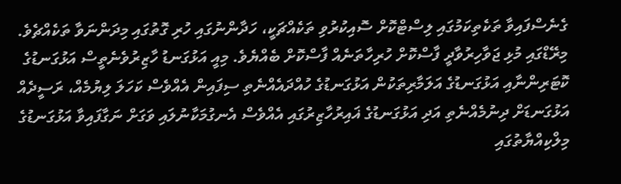ގެނެސްފައިވާ ތަކެތިކަމުގައި ލިސްޓްކޮށް ސޮއިކުރުވި ތަކެއްޗަކީ، ހަދާންނުގައި ހުރި ގޮތުގައި މިދަންނަވާ ތަކެއްޗެވެ.
މިރޭޑްގައި މުޅި ޖަވާހިރުވާދީ ފާސްކޮށް ހުރިހާތަނެއް ފާސްކޮށް ބެއްޔެވެ. މިއީ އަޅުގަނޑު ހާޒިރުވެނެތީސް އަޅުގަނޑުގެ ކޮޓަރިންނާއި އަޅުގަނޑުގެ އަލަމާރިތަކުން އަޅުގަނޑުގެ ހުއްދައެއްނެތި ސިފައިން އެއްވެސް ކަހަލަ ލިޔުމެއް، ރަސީދެއް އަޅުގަނޑަށް ދިނުމެއްނެތި އަދި އަޅުގަނޑުގެ ޣައިރުހާޒިރުގައި އެއްވެސް އެނގުމަކާނުލައި ވަގަށް ނަގާފައިވާ އަޅުގަނޑުގެ މިލްކިއްޔާތުގައި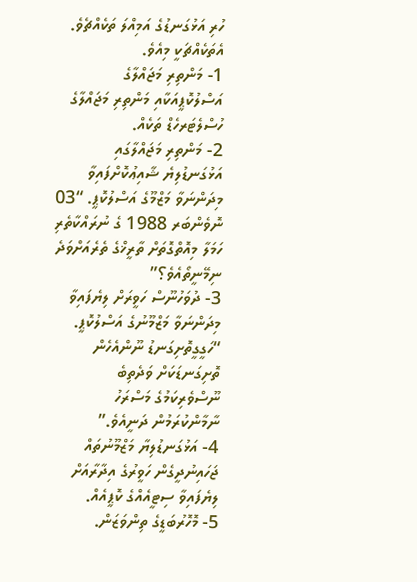ހުރި އަޅުގަނޑުގެ އަމިއްލަ ތަކެއްޗެވެ. އެތަކެއްޗަކީ މިއެވެ.
1- މަންތިރި މަޖައްލާގެ އަސްލުކޮޕީއަކާއި މަންތިރި މަޖައްލާގެ ހުސްލެޓަރހެޑް ތަކެއް.
2- މަންތިރި މަޖައްލާގައި އަޅުގަނޑުލިޔެ ޝާއިޢުކޮށްފައިވާ މިދަންނަވާ މަޒްމޫގެ އަސްލުކޮޕީ. “03 ނޮވެންބަރ 1988 ގެ ނުރައްކާތެރި ހަމަލާ މިއޮތްގޮތަށް ތާރީޚްގެ ތެރެއަށްވަދެ ނިމޭނީތޯއެވެ؟”
3- ދުވަހުނޫސް ހަވީރަށް ލިޔެފައިވާ މިދަންނަވާ މަޒްމޫނުގެ އަސްލުކޮޕީ. “ހަގީގީތޮށިގަނޑު ނޫންއެހެން ތޮށިގަނޑަކަށް ވަދެތިބެ ނޫސްވެރިކަމުގެ މަސްރަހު ނާމާންކުރަމުން ދަނީއެވެ.”
4- އަޅުގަނޑުލިޔާ މަޒްމޫނުތައް ޖަހައިނުދީގެން ހަވީރުގެ އިދާރާއަށް ލިޔެފައިވާ ސިޓީއެއްގެ ކޮޕީއެއް.
5- މޮހޮރުބަޑީގެ ތިންވަޒަން.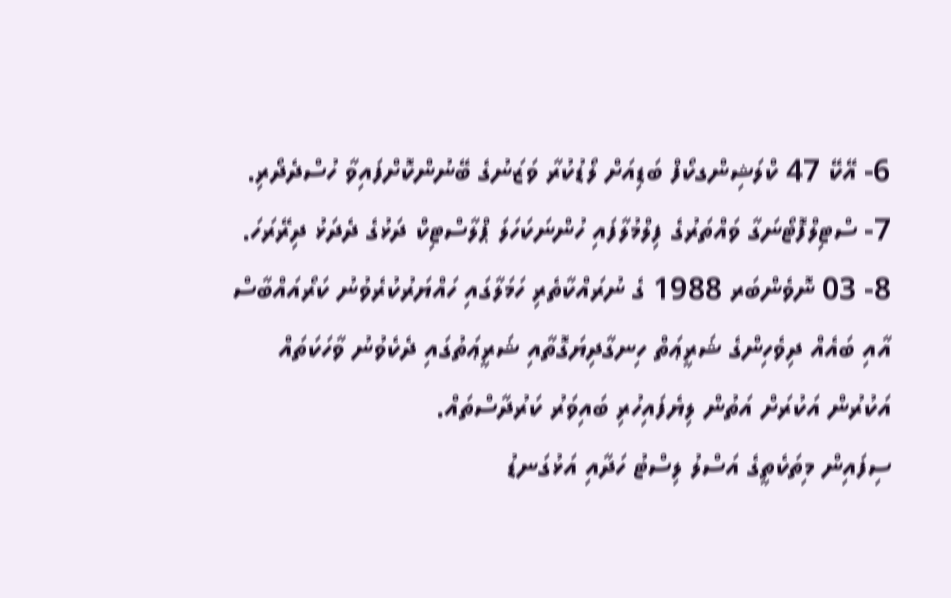6- އޭކޭ 47 ކްލަޝިންގކޯފް ބަޑިއަށް ލޯޑުކުރާ ވަޒަނުގެ ބޭނުންކޮށްފައިވާ ހުސްދެދޯރި.
7- ސްޓިލްފޮޓޯނަގާ ވައްތަރުގެ ފިލްމުލާފައި ހުންނަކަހަލަ ޕްލާސްޓިކް ދަޅުގެ ދެދަޅު ދިރޭރަހަ.
8- 03 ނޮވެންބަރ 1988 ގެ ނުރައްކާތެރި ހަމަލާގައި ހައްޔަރުކުރެވުނު ކަރޯއައްބާސް އާއި ބައެއް ދިވެހިންގެ ޝަރީޢަތް ހިނގާދިޔަގޮތާއި ޝަރީޢަތުގައި ދެކެވުނު ވާހަކަތައް އަކުރުން އަކުރަށް އަތުން ލިޔެފައިހުރި ބައިވަރު ކަރުދާސްތައް.
ސިފައިން މިތަކެތީގެ އަސްލު ލިސްޓު ހަދާއި އަޅުގަނޑު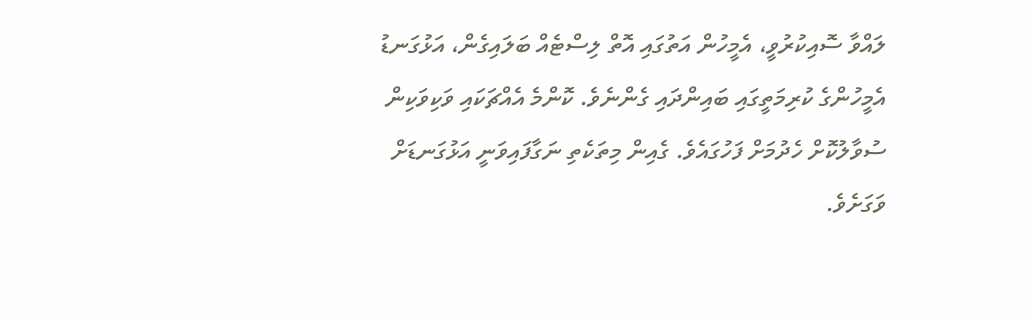ލައްވާ ސޮއިކުރުވީ، އެމީހުން އަތުގައި އޮތް ލިސްޓެއް ބަލައިގެން، އަޅުގަނޑު އެމީހުންގެ ކުރިމަތީގައި ބައިންދައި ގެންނެވެ. ކޮންމެ އެއްޗަކައި ވަކިވަކިން ސުވާލުކޮށް ހެދުމަށް ފަހުގައެވެ. ގެއިން މިތަކެތި ނަގާފައިވަނީ އަޅުގަނޑަށް ވަގަށެވެ.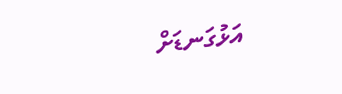އަޅުގަނޑަށް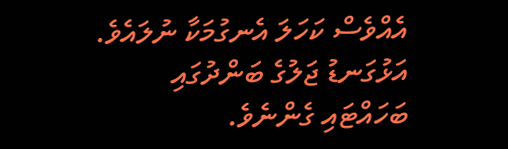އެއްވެސް ކަހަލަ އެނގުމަކާ ނުލައެވެ. އަޅުގަނޑު ޖަލުގެ ބަންދުގައި ބަހައްޓައި ގެންނެވެ.